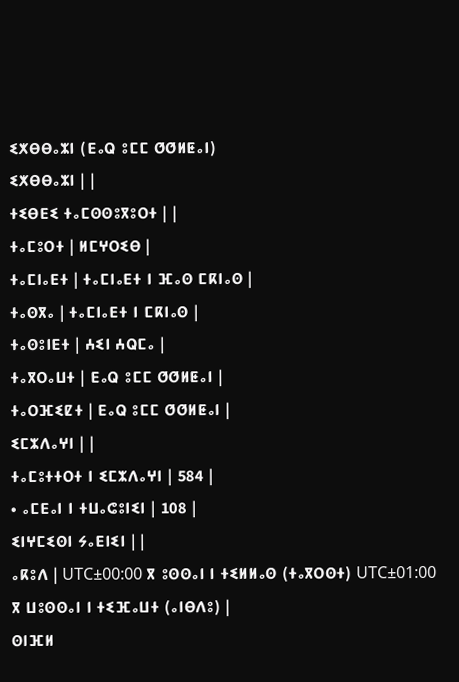ⵉⵅⴱⴱⴰⵣⵏ (ⴹⴰⵕ ⵓⵎⵎ ⵚⵚⵍⵟⴰⵏ)
ⵉⵅⴱⴱⴰⵣⵏ | |
ⵜⵉⴱⴹⵉ ⵜⴰⵎⵙⵙⵓⴳⵓⵔⵜ | |
ⵜⴰⵎⵓⵔⵜ | ⵍⵎⵖⵔⵉⴱ |
ⵜⴰⵎⵏⴰⴹⵜ | ⵜⴰⵎⵏⴰⴹⵜ ⵏ ⴼⴰⵙ ⵎⴽⵏⴰⵙ |
ⵜⴰⵙⴳⴰ | ⵜⴰⵎⵏⴰⴹⵜ ⵏ ⵎⴽⵏⴰⵙ |
ⵜⴰⵙⵓⵏⴹⵜ | ⵄⵉⵏ ⵄⵕⵎⴰ |
ⵜⴰⴳⵔⴰⵡⵜ | ⴹⴰⵕ ⵓⵎⵎ ⵚⵚⵍⵟⴰⵏ |
ⵜⴰⵔⴼⵉⵇⵜ | ⴹⴰⵕ ⵓⵎⵎ ⵚⵚⵍⵟⴰⵏ |
ⵉⵎⵣⴷⴰⵖⵏ | |
ⵜⴰⵎⵓⵜⵜⵔⵜ ⵏ ⵉⵎⵣⴷⴰⵖⵏ | 584 |
• ⴰⵎⴹⴰⵏ ⵏ ⵜⵡⴰⵛⵓⵏⵉⵏ | 108 |
ⵉⵏⵖⵎⵉⵙⵏ ⵢⴰⴹⵏⵉⵏ | |
ⴰⴽⵓⴷ | UTC±00:00 ⴳ ⵓⵙⵙⴰⵏ ⵏ ⵜⵉⵍⵍⴰⵙ (ⵜⴰⴳⵔⵙⵜ) UTC±01:00 ⴳ ⵡⵓⵙⵙⴰⵏ ⵏ ⵜⵉⴼⴰⵡⵜ (ⴰⵏⴱⴷⵓ) |
ⵙⵏⴼⵍ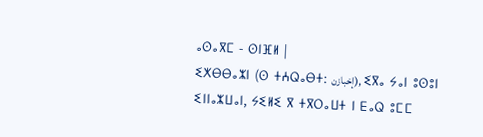ⴰⵙⴰⴳⵎ - ⵙⵏⴼⵍ |
ⵉⵅⴱⴱⴰⵣⵏ (ⵙ ⵜⵄⵕⴰⴱⵜ: إخبازن), ⵉⴳⴰ ⵢⴰⵏ ⵓⵙⵓⵏ ⵉⵏⵏⴰⵣⵡⴰⵏ, ⵢⵉⵍⵉ ⴳ ⵜⴳⵔⴰⵡⵜ ⵏ ⴹⴰⵕ ⵓⵎⵎ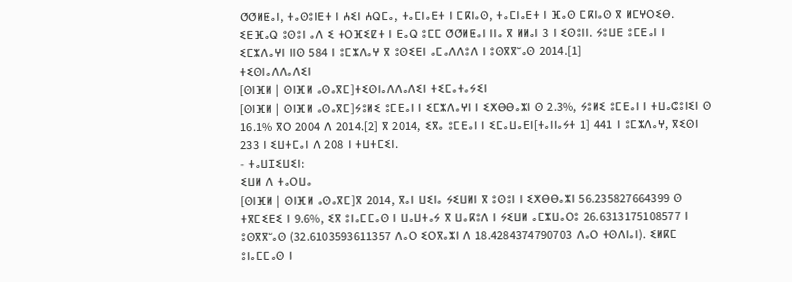ⵚⵚⵍⵟⴰⵏ, ⵜⴰⵙⵓⵏⴹⵜ ⵏ ⵄⵉⵏ ⵄⵕⵎⴰ, ⵜⴰⵎⵏⴰⴹⵜ ⵏ ⵎⴽⵏⴰⵙ, ⵜⴰⵎⵏⴰⴹⵜ ⵏ ⴼⴰⵙ ⵎⴽⵏⴰⵙ ⴳ ⵍⵎⵖⵔⵉⴱ. ⵉⴹⴼⴰⵕ ⵓⵙⵓⵏ ⴰⴷ ⵉ ⵜⵔⴼⵉⵇⵜ ⵏ ⴹⴰⵕ ⵓⵎⵎ ⵚⵚⵍⵟⴰⵏ ⵏⵏⴰ ⴳ ⵍⵍⴰⵏ 3 ⵏ ⵉⵙⵓⵏⵏ. ⵢⵓⵡⴹ ⵓⵎⴹⴰⵏ ⵏ ⵉⵎⵣⴷⴰⵖⵏ ⵏⵏⵙ 584 ⵏ ⵓⵎⵣⴷⴰⵖ ⴳ ⵓⵙⵉⴹⵏ ⴰⵎⴰⴷⴷⵓⴷ ⵏ ⵓⵙⴳⴳⵯⴰⵙ 2014.[1]
ⵜⵉⵙⵏⴰⴷⴷⴰⴷⵉⵏ
[ⵙⵏⴼⵍ | ⵙⵏⴼⵍ ⴰⵙⴰⴳⵎ]ⵜⵉⵙⵏⴰⴷⴷⴰⴷⵉⵏ ⵜⵉⵎⴰⵜⴰⵢⵉⵏ
[ⵙⵏⴼⵍ | ⵙⵏⴼⵍ ⴰⵙⴰⴳⵎ]ⵢⵓⵍⵉ ⵓⵎⴹⴰⵏ ⵏ ⵉⵎⵣⴷⴰⵖⵏ ⵏ ⵉⵅⴱⴱⴰⵣⵏ ⵙ 2.3%, ⵢⵓⵍⵉ ⵓⵎⴹⴰⵏ ⵏ ⵜⵡⴰⵛⵓⵏⵉⵏ ⵙ 16.1% ⴳⵔ 2004 ⴷ 2014.[2] ⴳ 2014, ⵉⴳⴰ ⵓⵎⴹⴰⵏ ⵏ ⵉⵎⴰⵡⴰⴹⵏ[ⵜⴰⵏⵏⴰⵢⵜ 1] 441 ⵏ ⵓⵎⵣⴷⴰⵖ, ⴳⵉⵙⵏ 233 ⵏ ⵉⵡⵜⵎⴰⵏ ⴷ 208 ⵏ ⵜⵡⵜⵎⵉⵏ.
- ⵜⴰⵡⵊⵉⵡⵉⵏ:
ⵉⵡⵍ ⴷ ⵜⴰⵔⵡⴰ
[ⵙⵏⴼⵍ | ⵙⵏⴼⵍ ⴰⵙⴰⴳⵎ]ⴳ 2014, ⴳⴰⵏ ⵡⵉⵏⴰ ⵢⵉⵡⵍⵏ ⴳ ⵓⵙⵓⵏ ⵏ ⵉⵅⴱⴱⴰⵣⵏ 56.235827664399 ⵙ ⵜⴳⵎⵉⴹⵉ ⵏ 9.6%, ⵉⴳ ⵓⵏⴰⵎⵎⴰⵙ ⵏ ⵡⴰⵡⵜⴰⵢ ⴳ ⵡⴰⴽⵓⴷ ⵏ ⵢⵉⵡⵍ ⴰⵎⵣⵡⴰⵔⵓ 26.6313175108577 ⵏ ⵓⵙⴳⴳⵯⴰⵙ (32.6103593611357 ⴷⴰⵔ ⵉⵔⴳⴰⵣⵏ ⴷ 18.4284374790703 ⴷⴰⵔ ⵜⵙⴷⵏⴰⵏ). ⵉⵍⴽⵎ ⵓⵏⴰⵎⵎⴰⵙ ⵏ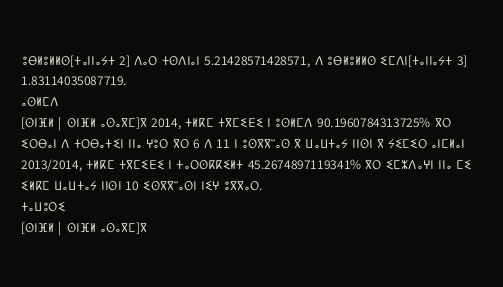ⵓⴱⵍⵓⵍⵍⵙ[ⵜⴰⵏⵏⴰⵢⵜ 2] ⴷⴰⵔ ⵜⵙⴷⵏⴰⵏ 5.21428571428571, ⴷ ⵓⴱⵍⵓⵍⵍⵙ ⵉⵎⴷⵏ[ⵜⴰⵏⵏⴰⵢⵜ 3] 1.83114035087719.
ⴰⵙⵍⵎⴷ
[ⵙⵏⴼⵍ | ⵙⵏⴼⵍ ⴰⵙⴰⴳⵎ]ⴳ 2014, ⵜⵍⴽⵎ ⵜⴳⵎⵉⴹⵉ ⵏ ⵓⵙⵍⵎⴷ 90.1960784313725% ⴳⵔ ⵉⵔⴱⴰⵏ ⴷ ⵜⵔⴱⴰⵜⵉⵏ ⵏⵏⴰ ⵖⵓⵔ ⴳⵔ 6 ⴷ 11 ⵏ ⵓⵙⴳⴳⵯⴰⵙ ⴳ ⵡⴰⵡⵜⴰⵢ ⵏⵏⵙⵏ ⴳ ⵢⵉⵎⵉⵔ ⴰⵏⵎⵍⴰⵏ 2013/2014, ⵜⵍⴽⵎ ⵜⴳⵎⵉⴹⵉ ⵏ ⵜⴰⵔⵙⴽⴽⵉⵍⵜ 45.2674897119341% ⴳⵔ ⵉⵎⵣⴷⴰⵖⵏ ⵏⵏⴰ ⵎⵉ ⵉⵍⴽⵎ ⵡⴰⵡⵜⴰⵢ ⵏⵏⵙⵏ 10 ⵉⵙⴳⴳⵯⴰⵙⵏ ⵏⵉⵖ ⵓⴳⴳⴰⵔ.
ⵜⴰⵡⵓⵔⵉ
[ⵙⵏⴼⵍ | ⵙⵏⴼⵍ ⴰⵙⴰⴳⵎ]ⴳ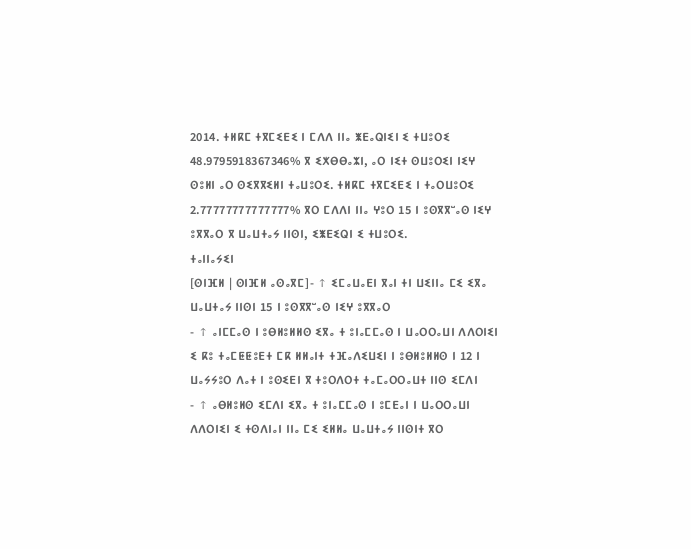2014. ⵜⵍⴽⵎ ⵜⴳⵎⵉⴹⵉ ⵏ ⵎⴷⴷ ⵏⵏⴰ ⵥⴹⴰⵕⵏⵉⵏ ⵉ ⵜⵡⵓⵔⵉ 48.9795918367346% ⴳ ⵉⵅⴱⴱⴰⵣⵏ, ⴰⵔ ⵏⵉⵜ ⵙⵡⵓⵔⵉⵏ ⵏⵉⵖ ⵙⵓⵍⵏ ⴰⵔ ⵙⵉⴳⴳⵉⵍⵏ ⵜⴰⵡⵓⵔⵉ. ⵜⵍⴽⵎ ⵜⴳⵎⵉⴹⵉ ⵏ ⵜⴰⵔⵡⵓⵔⵉ 2.77777777777777% ⴳⵔ ⵎⴷⴷⵏ ⵏⵏⴰ ⵖⵓⵔ 15 ⵏ ⵓⵙⴳⴳⵯⴰⵙ ⵏⵉⵖ ⵓⴳⴳⴰⵔ ⴳ ⵡⴰⵡⵜⴰⵢ ⵏⵏⵙⵏ, ⵉⵥⴹⵉⵕⵏ ⵉ ⵜⵡⵓⵔⵉ.
ⵜⴰⵏⵏⴰⵢⵉⵏ
[ⵙⵏⴼⵍ | ⵙⵏⴼⵍ ⴰⵙⴰⴳⵎ]- ↑ ⵉⵎⴰⵡⴰⴹⵏ ⴳⴰⵏ ⵜⵏ ⵡⵉⵏⵏⴰ ⵎⵉ ⵉⴳⴰ ⵡⴰⵡⵜⴰⵢ ⵏⵏⵙⵏ 15 ⵏ ⵓⵙⴳⴳⵯⴰⵙ ⵏⵉⵖ ⵓⴳⴳⴰⵔ
- ↑ ⴰⵏⵎⵎⴰⵙ ⵏ ⵓⴱⵍⵓⵍⵍⵙ ⵉⴳⴰ ⵜ ⵓⵏⴰⵎⵎⴰⵙ ⵏ ⵡⴰⵔⵔⴰⵡⵏ ⴷⴷⵔⵏⵉⵏ ⵉ ⴽⵓ ⵜⴰⵎⵟⵟⵓⴹⵜ ⵎⴽ ⵍⵍⴰⵏⵜ ⵜⴼⴰⴷⵉⵡⵉⵏ ⵏ ⵓⴱⵍⵓⵍⵍⵙ ⵏ 12 ⵏ ⵡⴰⵢⵢⵓⵔ ⴷⴰⵜ ⵏ ⵓⵙⵉⴹⵏ ⴳ ⵜⵓⵔⴷⵔⵜ ⵜⴰⵎⴰⵔⵔⴰⵡⵜ ⵏⵏⵙ ⵉⵎⴷⵏ
- ↑ ⴰⴱⵍⵓⵍⵙ ⵉⵎⴷⵏ ⵉⴳⴰ ⵜ ⵓⵏⴰⵎⵎⴰⵙ ⵏ ⵓⵎⴹⴰⵏ ⵏ ⵡⴰⵔⵔⴰⵡⵏ ⴷⴷⵔⵏⵉⵏ ⵉ ⵜⵙⴷⵏⴰⵏ ⵏⵏⴰ ⵎⵉ ⵉⵍⵍⴰ ⵡⴰⵡⵜⴰⵢ ⵏⵏⵙⵏⵜ ⴳⵔ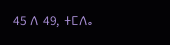45 ⴷ 49, ⵜⵎⴷⴰ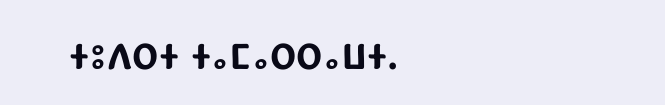ⵜⵓⴷⵔⵜ ⵜⴰⵎⴰⵔⵔⴰⵡⵜ.